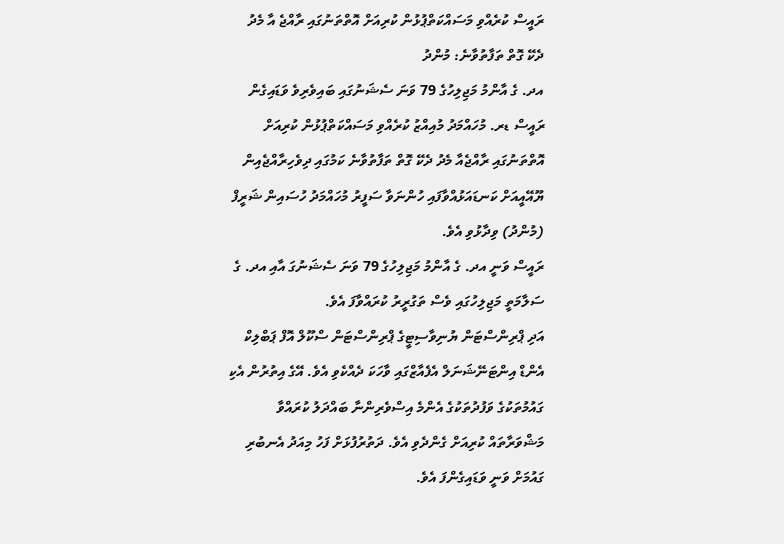ރައީސް ކުރެއްވި މަސައްކަތްޕުޅުން ކުރިއަށް އޮތްތަނުގައި ރާއްޖެ އާ މެދު ދެކޭ ގޮތް ތަފާތުވާނެ: މުންދު
އދ. ގެ އާންމު މަޖިލިހުގެ 79 ވަނަ ސެޝަނުގައި ބައިވެރިވެ ވަޑައިގެން ރައީސް ޑރ. މުހައްމަދު މުއިއްޒު ކުރެއްވި މަސައްކަތްޕުޅުން ކުރިއަށް އޮތްތަނުގައި ރާއްޖެއާ މެދު ދެކޭ ގޮތް ތަފާތުވާނެ ކަމުގައި ދިވެހިރާއްޖެއިން ޔޫއޭއީއަށް ކަނޑައަޅުއްވާފައި ހުންނަވާ ސަފީރު މުހައްމަދު ހުސައިން ޝަރީފް (މުންދު) ވިދާޅުވި އެވެ.
ރައީސް ވަނީ އދ. ގެ އާންމު މަޖިލިހުގެ 79 ވަނަ ސެޝަނުގަ އާއި އދ. ގެ ސަލާމަތީ މަޖިލިހުގައި ވެސް ތަގުރީރު ކުރައްވާފަ އެވެ.
އަދި ޕްރިންސްޓަން ޔުނިވާސިޓީގެ ޕްރިންސްޓަން ސްކޫލް އޮފް ޕަބްލިކް އެންޑް އިންޓަނޭޝަނަލް އެފެއާޒްގައި ވާހަކަ ދެއްކެވި އެވެ. އޭގެ އިތުރުން އެކި ގައުމުތަކުގެ ވަފުދުތަކުގެ އެންމެ އިސްވެރިންނާ ބައްދަލު ކުރައްވާ މަޝްވަރާތައް ކުރިއަށް ގެންދެވި އެވެ. ދަތުރުފުޅަށް ފަހު މިއަދު އެނބުރި ގައުމަށް ވަނީ ވަޑައިގެންފަ އެވެ.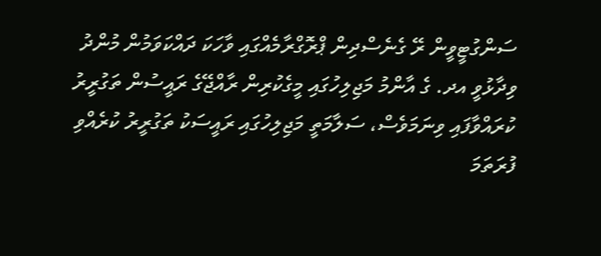ސަންގުޓީވީން ރޭ ގެނެސްދިން ޕްރޮގްރާމެއްގައި ވާހަކަ ދައްކަވަމުން މުންދު ވިދާޅުވީ އދ. ގެ އާންމު މަޖިލިހުގައި މީގެކުރިން ރާއްޖޭގެ ރައީސުން ތަގުރީރު ކުރައްވާފައި ވިނަމަވެސް، ސަލާމަތީ މަޖިލިހުގައި ރައީސަކު ތަގުރީރު ކުރެއްވި ފުރަތަމަ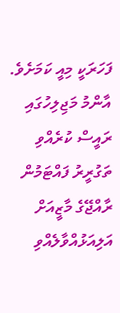ފަހަރަކީ މިއީ ކަމަށެވެ.
އާންމު މަޖިލިހުގައި ރައީސް ކުރެއްވި ތަގުރީރު ފައްޓަމުން ރާއްޖޭގެ މާޒީއަށް އަލިއަޅުއްވާލެއްވި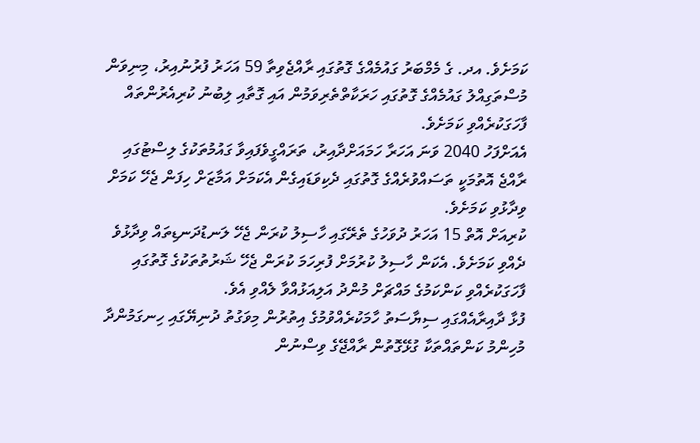ކަމަށެވެ. އދ. ގެ މެމްބަރު ގައުމެއްގެ ގޮތުގައި ރާއްޖެވިތާ 59 އަހަރު ފުރުނުއިރު، މިނިވަން މުސްތަގިއްލު ގައުމެއްގެ ގޮތުގައި ހަރަކާތްތެރިވަމުން އައި ގޮތާއި ލިބުނު ކުރިއެރުންތައް ފާހަގަކުރެއްވި ކަމަށެވެ.
އެއަށްފަހު 2040 ވަނަ އަހަރާ ހަމައަށްދާއިރު، ތަރައްގީވެފައިވާ ގައުމުތަކުގެ ލިސްޓުގައި ރާއްޖެ އޮތުމަކީ ތަސައްވުރެއްގެ ގޮތުގައި ދެކިވަޑައިގެން އެކަމަށް އަމާޒަށް ހިފަން ޖެހޭ ކަމަށް ވިދާޅުވި ކަމަށެވެ.
ކުރިއަށް އޮތް 15 އަހަރު ދުވަހުގެ ތެރޭގައި ހާސިލު ކުރަން ޖެހޭ ލަނޑުދަނޑިތައް ވިދާޅުވެ ދެއްވި ކަމަށެވެ. އެކަން ހާސިލު ކުރުމަށް ފުރިހަމަ ކުރަން ޖެހޭ ޝަރުތުތަކުގެ ގޮތުގައި ފާހަގަކުރެއްވި ކަންކަމުގެ މައްޗަށް މުންދު އަލިއަޅުއްވާ ލެއްވި އެވެ.
ފުޅާ ދާއިރާއެއްގައި ސިޔާސަތު ހާމަކުރެއްވުމުގެ އިތުރުން މިވަގުތު ދުނިޔޭގައި ހިނގަމުންދާ މުހިންމު ކަންތައްތަކާ ގުޅޭގޮތުން ރާއްޖޭގެ ވިސްނުން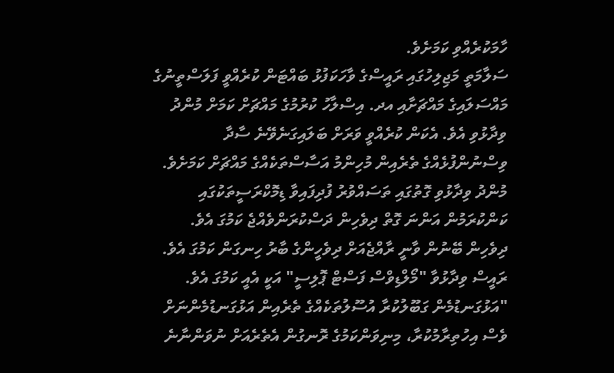ހާމަކުރެއްވި ކަމަށެވެ.
ސަލާމަތީ މަޖިލިހުގައި ރައީސްގެ ވާހަކަފުޅު ބައްޓަން ކުރެއްވީ ފަލަސްތީނުގެ މައްސަލައިގެ މައްޗަށާއި އދ. އިސްލާހު ކުރުމުގެ މައްޗަށް ކަމަށް މުންދު ވިދާޅުވި އެވެ. އެކަން ކުރެއްވީ ވަރަށް ބަލައިގަނެވޭނެ ސާދާ ވިސްނުންފުޅެއްގެ ތެރެއިން މުހިންމު އަސާސްތަކެއްގެ މައްޗަށް ކަމަށެވެ.
މުންދު ވިދާޅުވި ގޮތުގައި ތަސައްވުރު ފުދިފައިވާ ޑިމޮކްރަސީތަކުގައި ކަންކުރަމުން އަންނަ ގޮތް ދިވެހިން ދަސްކުރަންވެއްޖެ ކަމުގަ އެވެ. ދިވެހިން ބޭނުން ވާނީ ރާއްޖެއަށް ދިވެހީންގެ ބާރު ހިނގަން ކަމުގަ އެވެ. ރައީސް ވިދާޅުވާ "މޯލްޑިވްސް ފަސްޓް ޕޮލިސީ" އަކީ އެއީ ކަމުގަ އެވެ.
"އަޅުގަނޑުމެން ގަބޫލުކުރާ އުސޫލުތަކެއްގެ ތެރެއިން އަޅުގަނޑުމެންނަށް ވެސް އިހުތިރާމުކުރާ، މިނިވަންކަމުގެ ރޮނގުން އެތެރެއަށް ނުވަންނާނެ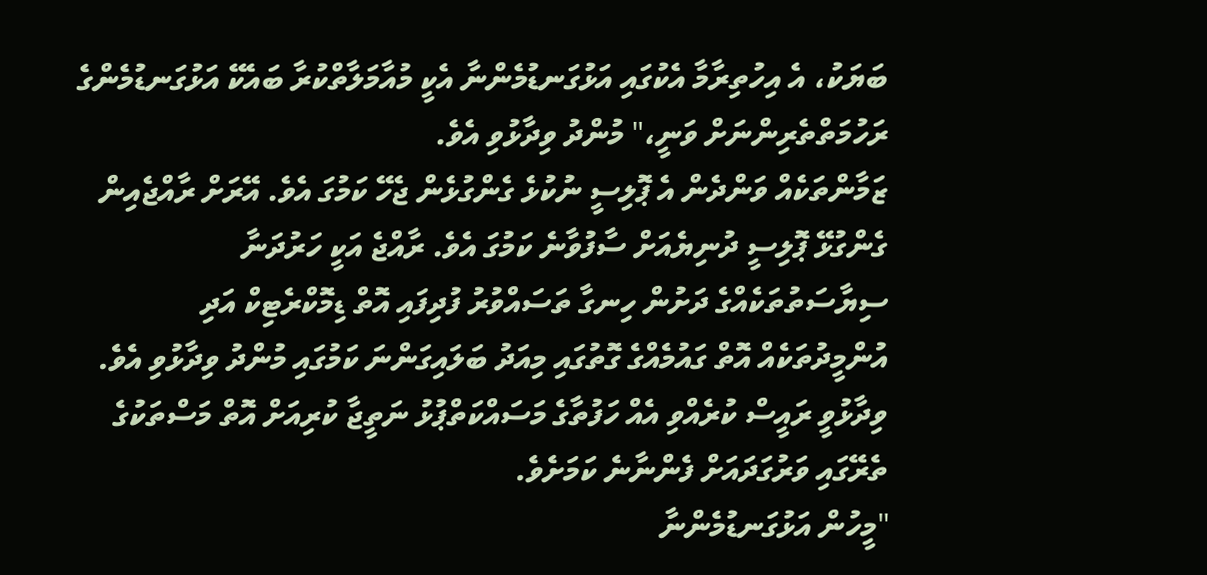ބަޔަކު، އެ އިހުތިރާމާ އެކުގައި އަޅުގަނޑުމެންނާ އެކީ މުއާމަލާތްކުރާ ބައެކޭ އަޅުގަނޑުމެންގެ ރަހުމަތްތެރިންނަށް ވަނީ،" މުންދު ވިދާޅުވި އެވެ.
ޒަމާންތަކެއް ވަންދެން އެ ޕޮލިސީ ނުކުޅެ ގެންގުޅެން ޖެހޭ ކަމުގަ އެވެ. އޭރަށް ރާއްޖެއިން ގެންގުޅޭ ޕޮލިސީ ދުނިޔެއަށް ސާފުވާނެ ކަމުގަ އެވެ. ރާއްޖެ އަކީ ހަރުދަނާ ސިޔާސަތުތަކެއްގެ ދަށުން ހިނގާ ތަސައްވުރު ފުދިފައި އޮތް ޑިމޮކްރެޓިކް އަދި އުންމީދުތަކެއް އޮތް ގައުމެއްގެ ގޮތުގައި މިއަދު ބަލައިގަންނަ ކަމުގައި މުންދު ވިދާޅުވި އެވެ.
ވިދާޅުވީ ރައީސް ކުރެއްވި އެއް ހަފުތާގެ މަސައްކަތްޕުޅު ނަތީޖާ ކުރިއަށް އޮތް މަސްތަކުގެ ތެރޭގައި ވަރުގަދައަށް ފެންނާނެ ކަމަށެވެ.
"މީހުން އަޅުގަނޑުމެންނާ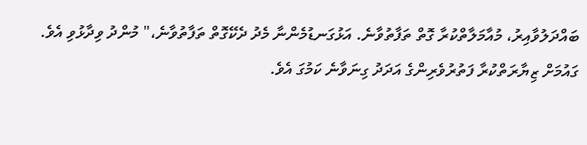ބައްދަލުވާއިރު، މުއާމަލާތްކުރާ ގޮތް ތަފާތުވާނެ. އަޅުގަނޑުމެންނާ މެދު ދެކޭގޮތް ތަފާތުވާނެ،" މުންދު ވިދާޅުވި އެވެ.
ގައުމަށް ޒިޔާރަތްކުރާ ފަތުރުވެރިންގެ އަދަދު ގިނަވާނެ ކަމުގަ އެވެ.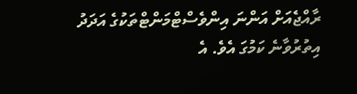ރާއްޖެއަށް އަންނަ އިންވެސްޓްމަންޓްތަކުގެ އަދަދު އިތުރުވާނެ ކަމުގަ އެވެ. އެ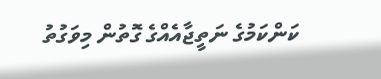ކަންކަމުގެ ނަތީޖާއެއްގެ ގޮތުން މިވަގުތު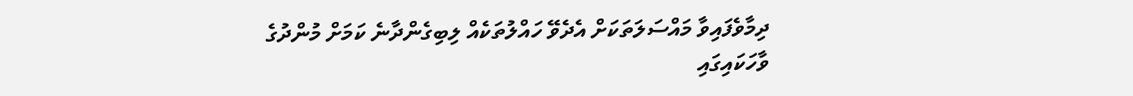ދިމާވެފައިވާ މައްސަލަތަކަށް އެދެވޭ ހައްލުތަކެއް ލިބިގެންދާނެ ކަމަށް މުންދުގެ ވާހަކައިގައި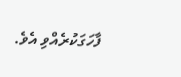ފާހަގަކުރެއްވި އެވެ.